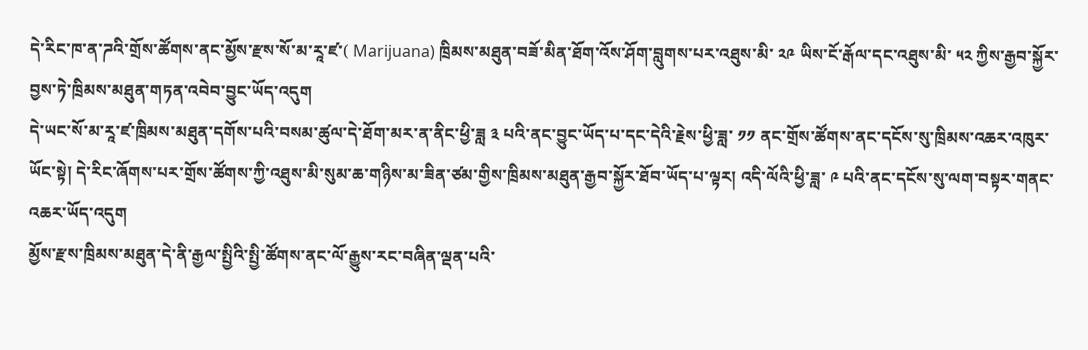དེ་རིང་ཁ་ན་ཌའི་གྲོས་ཚོགས་ནང་མྱོས་རྫས་སོ་མ་རཱ་ཛ་( Marijuana) ཁྲིམས་མཐུན་བཟོ་མིན་ཐོག་འོས་ཤོག་བླུགས་པར་འཐུས་མི་ ༢༩ ཡིས་ངོ་རྒོལ་དང་འཐུས་མི་ ༥༢ ཀྱིས་རྒྱབ་སྐྱོར་བྱས་ཏེ་ཁྲིམས་མཐུན་གཏན་འབེབ་བྱུང་ཡོད་འདུག
དེ་ཡང་སོ་མ་རཱ་ཛ་ཁྲིམས་མཐུན་དགོས་པའི་བསམ་ཚུལ་དེ་ཐོག་མར་ན་ནིང་ཕྱི་ཟླ ༣ པའི་ནང་བྱུང་ཡོད་པ་དང་དེའི་རྗེས་ཕྱི་ཟླ་ ༡༡ ནང་གྲོས་ཚོགས་ནང་དངོས་སུ་ཁྲིམས་འཆར་འཁུར་ཡོང་སྟེ། དེ་རིང་ཞོགས་པར་གྲོས་ཚོགས་ཀྱི་འཐུས་མི་སུམ་ཆ་གཉིས་མ་ཟིན་ཙམ་གྱིས་ཁྲིམས་མཐུན་རྒྱབ་སྐྱོར་ཐོབ་ཡོད་པ་ལྟར། འདི་ལོའི་ཕྱི་ཟླ་ ༩ པའི་ནང་དངོས་སུ་ལག་བསྟར་གནང་འཆར་ཡོད་འདུག
མྱོས་རྫས་ཁྲིམས་མཐུན་དེ་ནི་རྒྱལ་སྤྱིའི་སྤྱི་ཚོགས་ནང་ལོ་རྒྱུས་རང་བཞིན་ལྡན་པའི་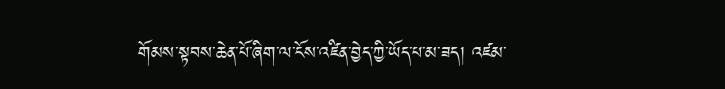གོམས་སྟབས་ཆེན་པོ་ཞིག་ལ་ངོས་འཛིན་བྱེད་ཀྱི་ཡོད་པ་མ་ཟད། འཛམ་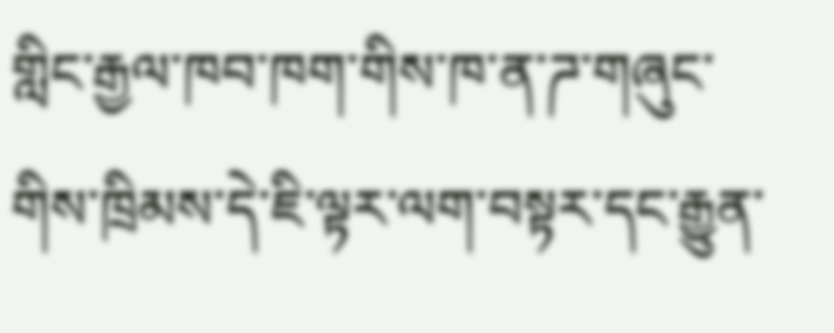གླིང་རྒྱལ་ཁབ་ཁག་གིས་ཁ་ན་ཌ་གཞུང་གིས་ཁྲིམས་དེ་ཇི་ལྟར་ལག་བསྟར་དང་རྒྱུན་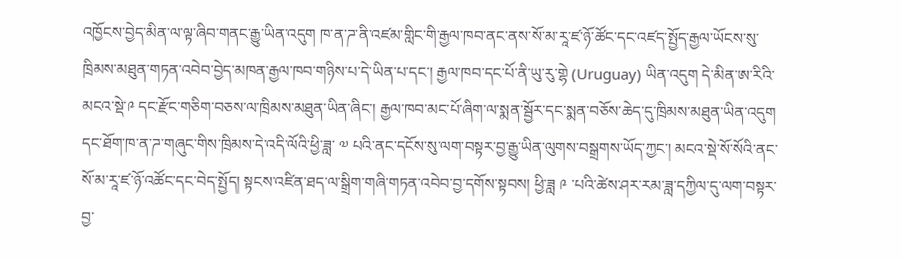འཁྱོངས་བྱེད་མིན་ལ་ལྟ་ཞིབ་གནང་རྒྱུ་ཡིན་འདུག ཁ་ན་ཌ་ནི་འཛམ་གླིང་གི་རྒྱལ་ཁབ་ནང་ནས་སོ་མ་རཱ་ཛ་ཉོ་ཚོང་དང་འཛད་སྤྱོད་རྒྱལ་ཡོངས་སུ་ཁྲིམས་མཐུན་གཏན་འབེབ་བྱེད་མཁན་རྒྱལ་ཁབ་གཉིས་པ་དེ་ཡིན་པ་དང་། རྒྱལ་ཁབ་དང་པོ་ནི་ཡུ་རུ་གྷེ (Uruguay) ཡིན་འདུག དེ་མིན་ཨ་རིའི་མངའ་སྡེ་༩ དང་རྫོང་གཅིག་བཅས་ལ་ཁྲིམས་མཐུན་ཡིན་ཞིང་། རྒྱལ་ཁབ་མང་པོ་ཞིག་ལ་སྨན་སྦྱོར་དང་སྨན་བཅོས་ཆེད་དུ་ཁྲིམས་མཐུན་ཡིན་འདུག
དང་ཐོག་ཁ་ན་ཌ་གཞུང་གིས་ཁྲིམས་དེ་འདི་ལོའི་ཕྱི་ཟླ་ ༧ པའི་ནང་དངོས་སུ་ལག་བསྟར་བྱ་རྒྱུ་ཡིན་ལུགས་བསྒྲགས་ཡོད་ཀྱང་། མངའ་སྡེ་སོ་སོའི་ནང་སོ་མ་རཱ་ཛ་ཉོ་འཚོང་དང་བེད་སྤྱོད། སྟངས་འཛིན་ཐད་ལ་སྒྲིག་གཞི་གཏན་འབེབ་བྱ་དགོས་སྟབས། ཕྱི་ཟླ ༩ ་པའི་ཚེས་ཤར་རམ་ཟླ་དཀྱིལ་དུ་ལག་བསྟར་བྱ་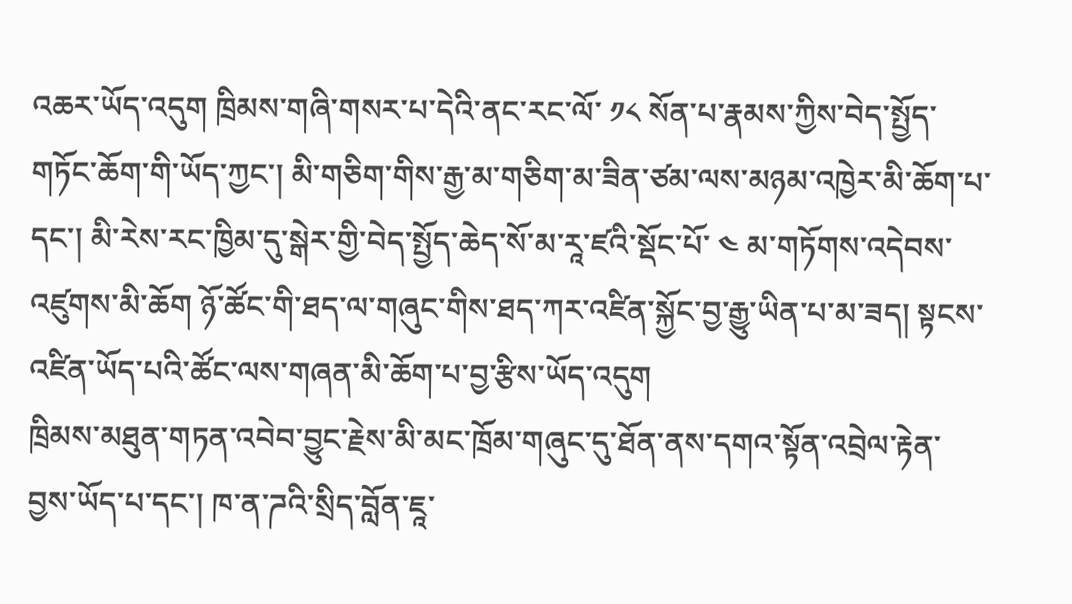འཆར་ཡོད་འདུག ཁྲིམས་གཞི་གསར་པ་དེའི་ནང་རང་ལོ་ ༡༨ སོན་པ་རྣམས་ཀྱིས་བེད་སྤྱོད་གཏོང་ཆོག་གི་ཡོད་ཀྱང་། མི་གཅིག་གིས་རྒྱ་མ་གཅིག་མ་ཟིན་ཙམ་ལས་མཉམ་འཁྱེར་མི་ཆོག་པ་དང་། མི་རེས་རང་ཁྱིམ་དུ་སྒེར་གྱི་བེད་སྤྱོད་ཆེད་སོ་མ་རཱ་ཛའི་སྡོང་པོ་ ༤ མ་གཏོགས་འདེབས་འཛུགས་མི་ཆོག ཉོ་ཚོང་གི་ཐད་ལ་གཞུང་གིས་ཐད་ཀར་འཛིན་སྐྱོང་བྱ་རྒྱུ་ཡིན་པ་མ་ཟད། སྟངས་འཛིན་ཡོད་པའི་ཚོང་ལས་གཞན་མི་ཆོག་པ་བྱ་རྩིས་ཡོད་འདུག
ཁྲིམས་མཐུན་གཏན་འབེབ་བྱུང་རྗེས་མི་མང་ཁྲོམ་གཞུང་དུ་ཐོན་ནས་དགའ་སྟོན་འབྲེལ་རྟེན་བྱས་ཡོད་པ་དང་། ཁ་ན་ཌའི་སྲིད་བློན་ཇཱ་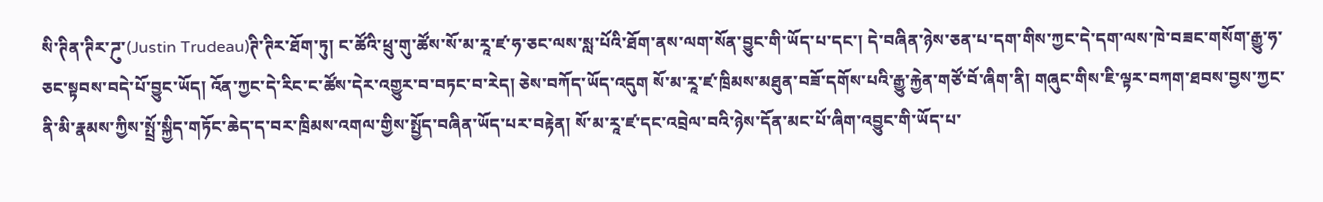སི་ཊིན་ཊིར་ཌུ་(Justin Trudeau)ཊི་ཊིར་ཐོག་ཏུ། ང་ཚོའི་ཕྲུ་གུ་ཚོས་སོ་མ་རཱ་ཛ་ཧ་ཅང་ལས་སླ་པོའི་ཐོག་ནས་ལག་སོན་བྱུང་གི་ཡོད་པ་དང་། དེ་བཞིན་ཉེས་ཅན་པ་དག་གིས་ཀྱང་དེ་དག་ལས་ཁེ་བཟང་གསོག་རྒྱུ་ཧ་ཅང་སྟབས་བདེ་པོ་བྱུང་ཡོད། འོན་ཀྱང་དེ་རིང་ང་ཚོས་དེར་འགྱུར་བ་བཏང་བ་རེད། ཅེས་བཀོད་ཡོད་འདུག སོ་མ་རཱ་ཛ་ཁྲིམས་མཐུན་བཟོ་དགོས་པའི་རྒྱུ་རྐྱེན་གཙོ་བོ་ཞིག་ནི། གཞུང་གིས་ཇི་ལྟར་བཀག་ཐབས་བྱས་ཀྱང་ནི་མི་རྣམས་ཀྱིས་སྤྲོ་སྐྱིད་གཏོང་ཆེད་ད་བར་ཁྲིམས་འགལ་གྱིས་སྤྱོད་བཞིན་ཡོད་པར་བརྟེན། སོ་མ་རཱ་ཛ་དང་འབྲེལ་བའི་ཉེས་དོན་མང་པོ་ཞིག་འབྱུང་གི་ཡོད་པ་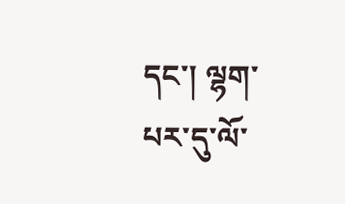དང་། ལྷག་པར་དུ་ལོ་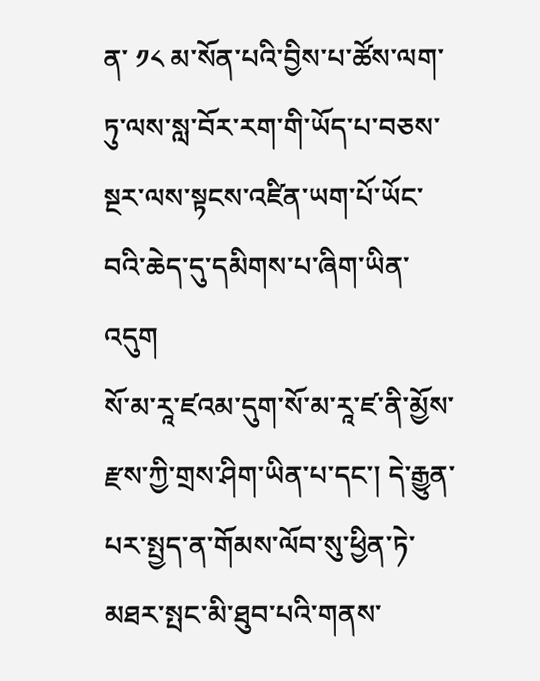ན་ ༡༨ མ་སོན་པའི་བྱིས་པ་ཚོས་ལག་ཏུ་ལས་སླ་བོར་རག་གི་ཡོད་པ་བཅས་སྔར་ལས་སྟངས་འཛིན་ཡག་པོ་ཡོང་བའི་ཆེད་དུ་དམིགས་པ་ཞིག་ཡིན་འདུག
སོ་མ་རཱ་ཛའམ་དུག་སོ་མ་རཱ་ཛ་ནི་མྱོས་རྫས་ཀྱི་གྲས་ཤིག་ཡིན་པ་དང་། དེ་རྒྱུན་པར་སྤྱད་ན་གོམས་ལོབ་སུ་ཕྱིན་ཏེ་མཐར་སྤང་མི་ཐུབ་པའི་གནས་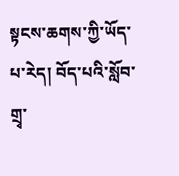སྟངས་ཆགས་ཀྱི་ཡོད་པ་རེད། བོད་པའི་སློབ་གྲྭ་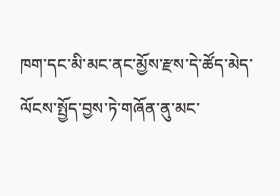ཁག་དང་མི་མང་ནང་མྱོས་རྫས་དེ་ཚོད་མེད་ལོངས་སྤྱོད་བྱས་ཏེ་གཞོན་ནུ་མང་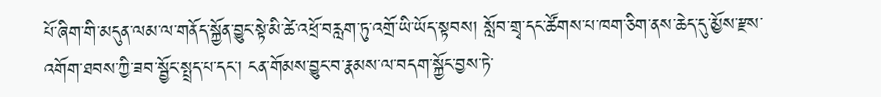པོ་ཞིག་གི་མདུན་ལམ་ལ་གནོད་སྐྱོན་བྱུང་སྟེ་མི་ཚེ་འཕྲོ་བརླག་ཏུ་འགྲོ་ཡི་ཡོད་སྟབས། སློབ་གྲྭ་དང་ཚོགས་པ་ཁག་ཅིག་ནས་ཆེད་དུ་མྱོས་རྫས་འགོག་ཐབས་ཀྱི་ཟབ་སྦྱོང་སྤྲད་པ་དང་། ངན་གོམས་བྱུང་བ་རྣམས་ལ་བདག་སྐྱོང་བྱས་ཏེ་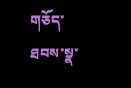གཅོད་ཐབས་སྣ་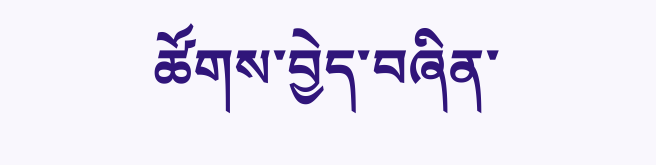ཚོགས་བྱེད་བཞིན་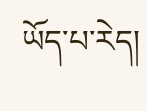ཡོད་པ་རེད།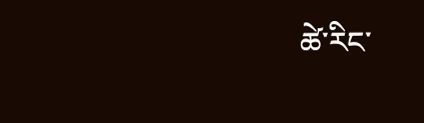ཚེ་རིང་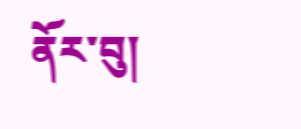ནོར་བུ།